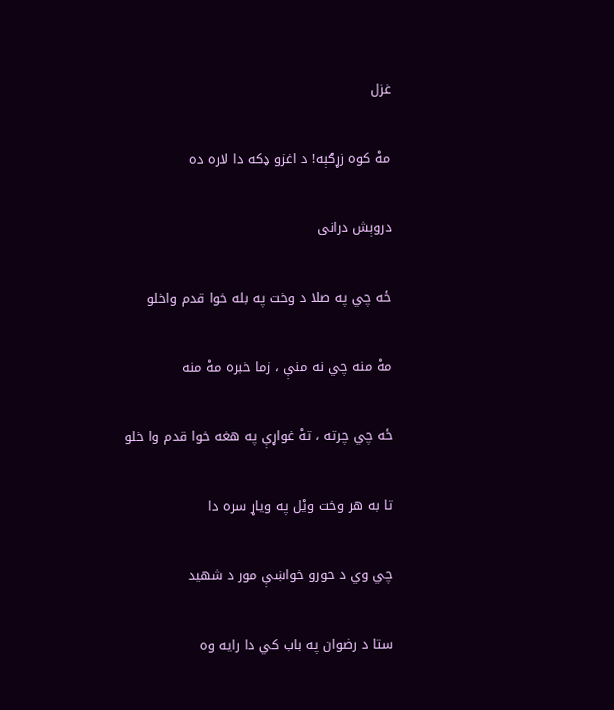غزل

مهْ كوه زړګېه! د اغزو ډكه دا لاره ده

دروېش درانی

ځه چي په صلا د وخت په بله خوا قدم واخلو

مهْ منه چي نه منې ، زما خبره مهْ منه

ځه چي چرته ، تهْ غواړې په هغه خوا قدم وا خلو

تا به هر وخت ويْل په وياړ سره دا

چي وي د حورو خواښې مور د شهيد

ستا د رضوان په باب كي دا رايه وه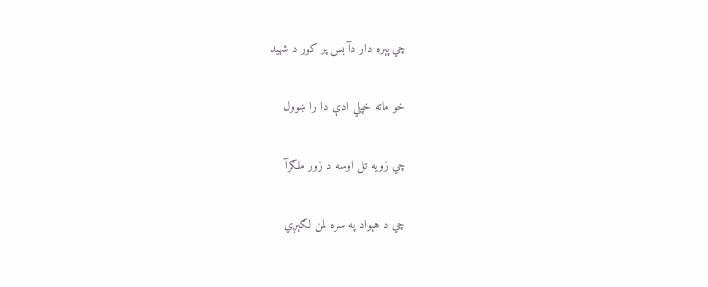چي پېره دار دآ بس پر كور د شهيد

خو ماته خپلي ادې دا را ښوول

چي زويه تل اوسه د زور ملګرآ

چي د هېواد په سره لمن لګېږي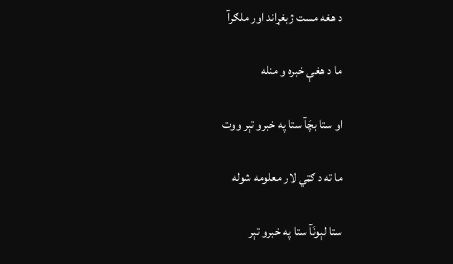د هغه مست ژبغړاند اور ملګرآ

ما د هغې خبره و منله

او ستا بچَآ ستا په خبرو تېر ووت

ما ته د ګټي لار معلومه شوله

ستا لېونَآ ستا په خبرو تېر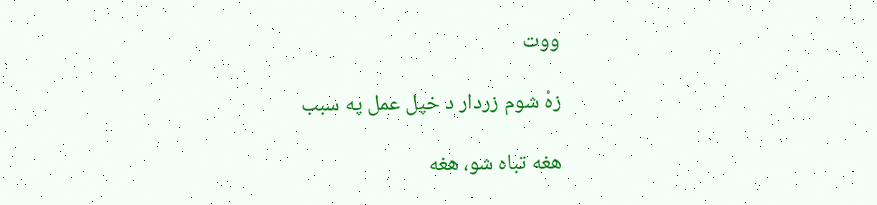ووت

زهْ شوم زردار د خپل عمل په سبب

هغه تباه شو، هغه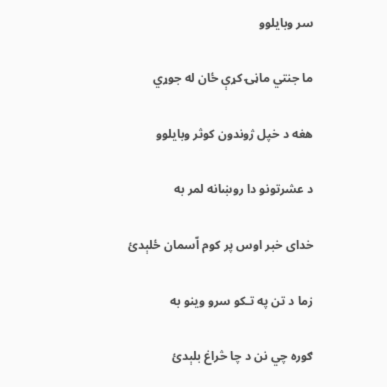سر وبايلوو

ما جنتي ماڼۍ كړې ځان له جوړي

هغه د خپل ژوندون كوثر وبايلوو

د عشرتونو دا روښانه لمر به

خداى خبر اوس پر كوم اّسمان ځلېدئ

زما د تن په تـكو سرو وينو به

ګوره چي نن د چا څراغ بلېدئ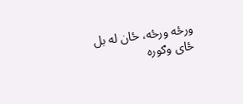ورځه ورځه، ځان له بل ځاى وګوره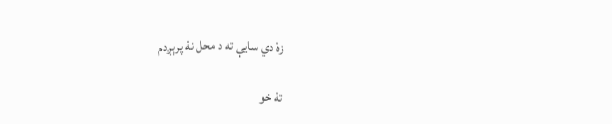زهْ دي سايې ته د محل نهْ پرېږدم

تهْ خو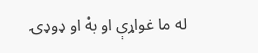له ما غواړې او بهْ او ډوډۍ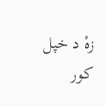زهْ د خپل كور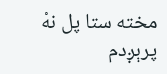مخته ستا پل نهْ پرېږدم